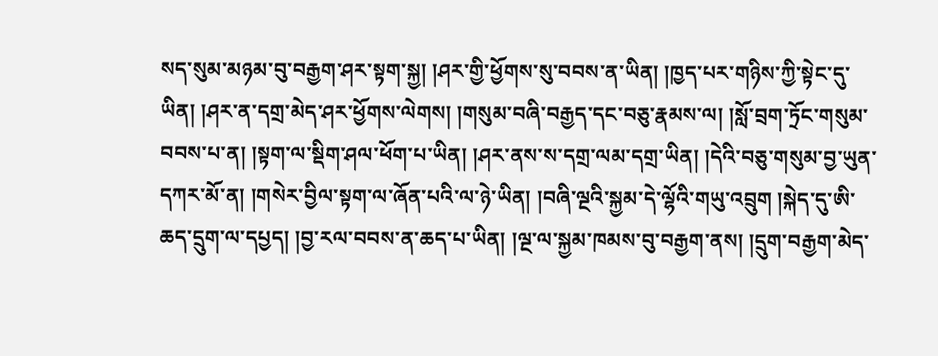སད་སུམ་མཉམ་བུ་བརྒྱག་ཤར་སྟག་སྐྱ། །ཤར་གྱི་ཕྱོགས་སུ་བབས་ན་ཡིན། །ཁྱད་པར་གཉིས་ཀྱི་སྟེང་དུ་ཡིན། །ཤར་ན་དགྲ་མེད་ཤར་ཕྱོགས་ལེགས། །གསུམ་བཞི་བརྒྱད་དང་བཅུ་རྣམས་ལ། །སློ་བྲག་ཏྲོང་གསུམ་བབས་པ་ན། །སྟག་ལ་སྡིག་ཤལ་ཕོག་པ་ཡིན། །ཤར་ནས་ས་དགྲ་ལམ་དགྲ་ཡིན། །དེའི་བཅུ་གསུམ་བྱ་ཡུན་དཀར་མོ་ན། །གསེར་བྱིལ་སྟག་ལ་ཞོན་པའི་ལ་ཉེ་ཡིན། །བཞི་ལྔའི་སྐྱམ་དེ་ལྷོའི་གཡུ་འབྲུག །སྐེད་དུ་ཨི་ཆད་དྲུག་ལ་དཔྱད། །བྱ་རལ་བབས་ན་ཆད་པ་ཡིན། །ལྔ་ལ་སྐྱམ་ཁམས་བུ་བརྒྱག་ནས། །དྲུག་བརྒྱག་མེད་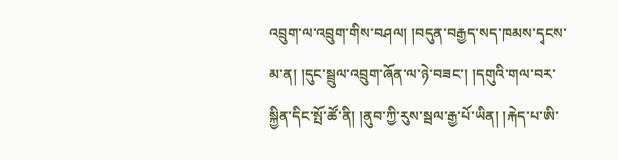འབྲུག་ལ་འབྲུག་གིས་བཤལ། །བདུན་བརྒྱད་སད་ཁམས་དྭངས་མ་ན། །དུང་སྦྲུལ་འབྲུག་ཞོན་ལ་ཉེ་བཟང་། །དགུའི་གལ་བར་སྐྱིན་དིང་སྤོ་ཚོ་ནི། །ནུབ་ཀྱི་རུས་སྦལ་རྒྱ་པོ་ཡིན། །རྐེད་པ་ཨི་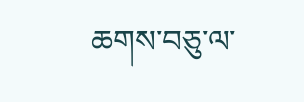ཆགས་བཅུ་ལ་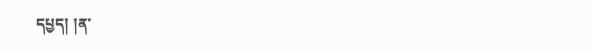དཔྱད། །ན་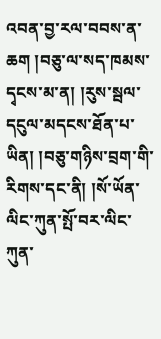འབན་བྱ་རལ་བབས་ན་ཆག །བཅུ་ལ་སད་ཁམས་དྭངས་མ་ན། །རུས་སྦལ་དངུལ་མདངས་ཐོན་པ་ཡིན། །བཅུ་གཉིས་བྲག་གི་རིགས་དང་ནི། །སོ་ཡོན་ལིང་ཀུན་སྤོ་བར་ལིང་ཀུན་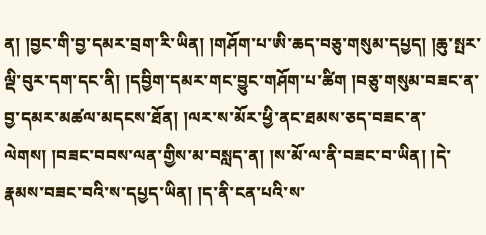ན། །བྱང་གི་བྱ་དམར་བྲག་རི་ཡིན། །གཤོག་པ་ཨི་ཆད་བཅུ་གསུམ་དཔྱད། །ཆུ་སྤར་ལྡི་བུར་དག་དང་ནི། །དབྱིག་དམར་གང་བྱུང་གཤོག་པ་ཚིག །བཅུ་གསུམ་བཟང་ན་བྱ་དམར་མཚལ་མདངས་ཐོན། །ལར་ས་མོར་ཕྱི་ནང་ཐམས་ཅད་བཟང་ན་ལེགས། །བཟང་བབས་ལན་གྱིས་མ་བསླད་ན། །ས་མོ་ལ་ནི་བཟང་བ་ཡིན། །དེ་རྣམས་བཟང་བའི་ས་དཔྱད་ཡིན། །ད་ནི་ངན་པའི་ས་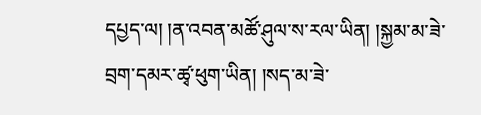དཔྱད་ལ། །ན་འབན་མཚོ་ཤུལ་ས་རལ་ཡིན། །སྐྱམ་མ་ཟེ་བྲག་དམར་ཚྭ་ཕུག་ཡིན། །སད་མ་ཟེ་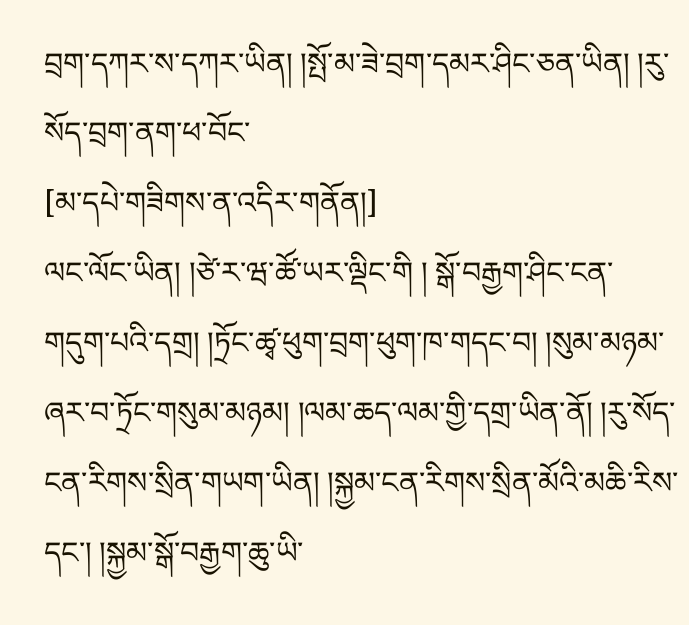བྲག་དཀར་ས་དཀར་ཡིན། །སྤོ་མ་ཟེ་བྲག་དམར་ཤིང་ཅན་ཡིན། །རུ་སོད་བྲག་ནག་ཕ་བོང་
[མ་དཔེ་གཟིགས་ན་འདིར་གནོན།]
ལང་ལོང་ཡིན། །ཙེ་ར་ཝ་ཚོ་ཡར་ལྡིང་གི ། སྒོ་བརྒྱག་ཤིང་ངན་གདུག་པའི་དགྲ། །ཏྲོང་ཚྭ་ཕུག་བྲག་ཕུག་ཁ་གདང་བ། །སུམ་མཉམ་ཞར་བ་ཏྲོང་གསུམ་མཉམ། །ལམ་ཆད་ལམ་གྱི་དགྲ་ཡིན་ནོ། །རུ་སོད་ངན་རིགས་སྲིན་གཡག་ཡིན། །སྐྱམ་ངན་རིགས་སྲིན་མོའི་མཆི་རིས་དང་། །སྐྱམ་སྒོ་བརྒྱག་ཆུ་ཡི་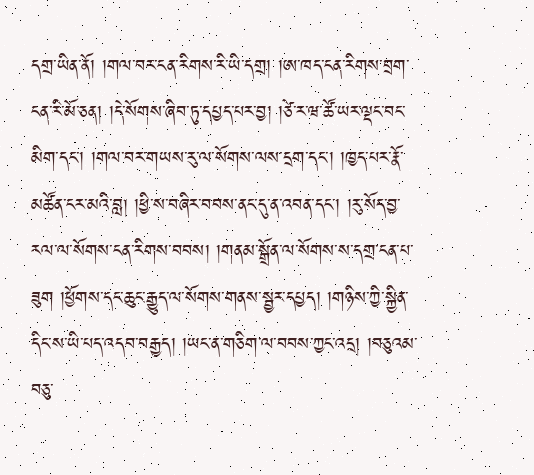དགྲ་ཡིན་ནོ། །གལ་བར་ངན་རིགས་རི་ཡི་དགྲ། །ཨ་ཁད་ངན་རིགས་བྲག་ངན་རི་མོ་ཅན། །དེ་སོགས་ཞིབ་ཏུ་དཔྱད་པར་བྱ། །ཙེ་ར་ཝ་ཚོ་ཡར་ལྡང་བང་མིག་དང་། །གལ་བར་གཡས་རུ་ལ་སོགས་ལས་དྲག་དང་། །ཁྱད་པར་རྣོ་མཚོན་ངར་མའི་བླ། །ཕྱི་ས་བཞིར་བབས་ནང་དུ་ན་འབན་དང་། །རུ་སོད་བྱ་རལ་ལ་སོགས་ངན་རིགས་བབས། །གནམ་སྒྲོན་ལ་སོགས་ས་དགྲ་ངན་པ་ཟུག །ཕྱོགས་དང་ཆུང་རྒྱུད་ལ་སོགས་གནས་སྦྱར་དཔྱད། །གཉིས་ཀྱི་སྐྱིན་དིང་ས་ཡི་པད་འདབ་བརྒྱད། །ཡང་ན་གཅིག་ལ་བབས་ཀྱང་འདྲ། །བཅུའམ་བཅུ་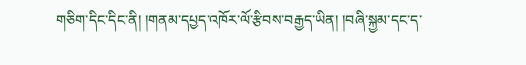གཅིག་དིང་དིང་ནི། །གནམ་དཔྱད་འཁོར་ལོ་རྩིབས་བརྒྱད་ཡིན། །བཞི་སྐྱམ་དང་ད་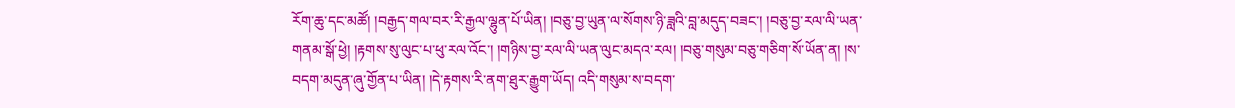རོག་ཆུ་དང་མཚོ། །བརྒྱད་གལ་བར་རི་རྒྱལ་ལྷུན་པོ་ཡིན། །བཅུ་བྱ་ཡུན་ལ་སོགས་ཉི་ཟླའི་བླ་མདུད་བཟང་། །བཅུ་བྱ་རལ་ལི་ཡན་གནམ་སྒོ་ཕྱེ། །རྟགས་སུ་ལུང་པ་ཕུ་རལ་འོང་། །གཉིས་བྱ་རལ་ལི་ཡན་ལུང་མདའ་རལ། །བཅུ་གསུམ་བཅུ་གཅིག་སོ་ཡོན་ན། །ས་བདག་མདུན་ཞུ་གྱོན་པ་ཡིན། །དེ་རྟགས་རི་ནག་ཐུར་རྒྱུག་ཡོད། འདི་གསུམ་ས་བདག་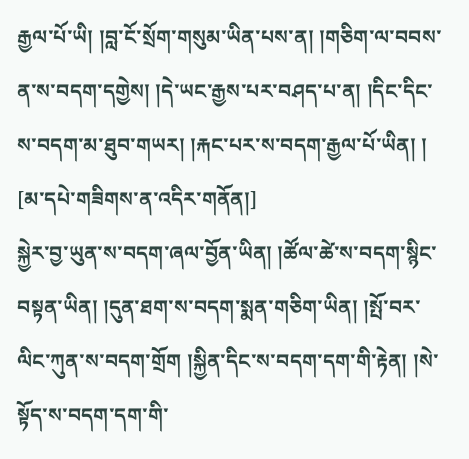རྒྱལ་པོ་ཡི། །བླ་ངོ་སྲོག་གསུམ་ཡིན་པས་ན། །གཅིག་ལ་བབས་ན་ས་བདག་དགྱེས། །དེ་ཡང་རྒྱས་པར་བཤད་པ་ན། །དིང་དིང་ས་བདག་མ་ཐུབ་གཡར། །རྐང་པར་ས་བདག་རྒྱལ་པོ་ཡིན། །
[མ་དཔེ་གཟིགས་ན་འདིར་གནོན།]
སྐྱེར་བྱ་ཡུན་ས་བདག་ཞལ་བྱོན་ཡིན། །ཚོལ་ཚེ་ས་བདག་སྙིང་བསྟན་ཡིན། །དུན་ཐག་ས་བདག་སྨན་གཅིག་ཡིན། །སྤོ་བར་ལིང་ཀུན་ས་བདག་གྲོག །སྐྱིན་དིང་ས་བདག་དག་གི་རྟེན། །སེ་སྟོད་ས་བདག་དག་གི་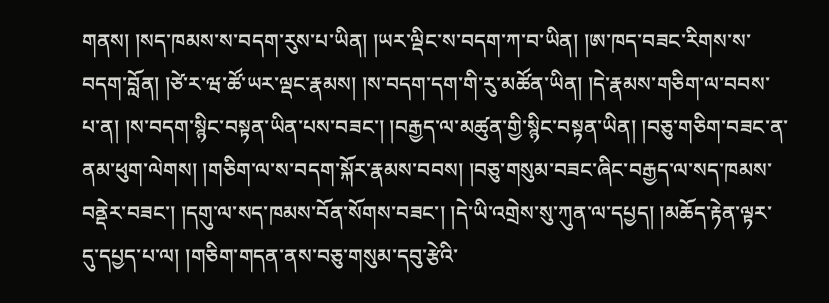གནས། །སད་ཁམས་ས་བདག་རུས་པ་ཡིན། །ཡར་ལྡིང་ས་བདག་ཀ་བ་ཡིན། །ཨ་ཁད་བཟང་རིགས་ས་བདག་བློན། །ཙེ་ར་ཝ་ཚོ་ཡར་ལྡང་རྣམས། །ས་བདག་དག་གི་རུ་མཚོན་ཡིན། །དེ་རྣམས་གཅིག་ལ་བབས་པ་ན། །ས་བདག་སྙིང་བསྟན་ཡིན་པས་བཟང་། །བརྒྱད་ལ་མཚུན་གྱི་སྙིང་བསྟན་ཡིན། །བཅུ་གཅིག་བཟང་ན་ནམ་ཕུག་ལེགས། །གཅིག་ལ་ས་བདག་སྐོར་རྣམས་བབས། །བཅུ་གསུམ་བཟང་ཞིང་བརྒྱད་ལ་སད་ཁམས་བནྡེར་བཟང་། །དགུ་ལ་སད་ཁམས་བོན་སོགས་བཟང་། །དེ་ཡི་འགྲེས་སུ་ཀུན་ལ་དཔྱད། །མཆོད་རྟེན་ལྟར་དུ་དཔྱད་པ་ལ། །གཅིག་གདན་ནས་བཅུ་གསུམ་དབུ་རྩེའི་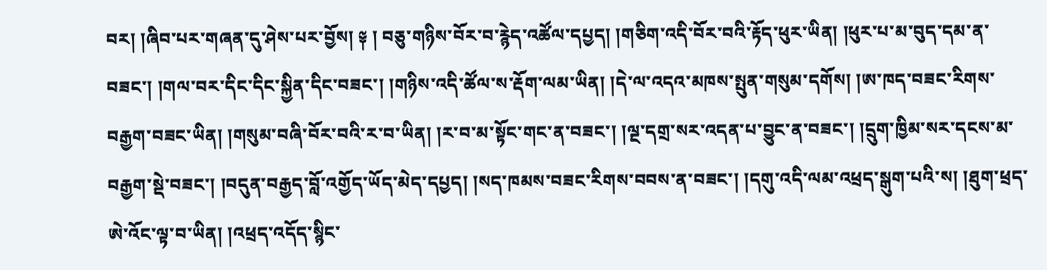བར། །ཞིབ་པར་གཞན་དུ་ཤེས་པར་བྱོས། ༈ ། བཅུ་གཉིས་བོར་བ་རྙེད་འཚོལ་དཔྱད། །གཅིག་འདི་བོར་བའི་རྟོད་ཕུར་ཡིན། །ཕུར་པ་མ་བུད་དམ་ན་བཟང་། །གལ་བར་དིང་དིང་སྐྱིན་དིང་བཟང་། །གཉིས་འདི་ཚོལ་ས་རྡོག་ལམ་ཡིན། །དེ་ལ་འདའ་མཁས་སྤུན་གསུམ་དགོས། །ཨ་ཁད་བཟང་རིགས་བརྒྱག་བཟང་ཡིན། །གསུམ་བཞི་བོར་བའི་ར་བ་ཡིན། །ར་བ་མ་སྟོང་གང་ན་བཟང་། །ལྔ་དགྲ་སར་འདན་པ་བྱུང་ན་བཟང་། །དྲུག་ཁྱིམ་སར་དངས་མ་བརྒྱག་སྡེ་བཟང་། །བདུན་བརྒྱད་བློ་འགྱོད་ཡོད་མེད་དཔྱད། །སད་ཁམས་བཟང་རིགས་བབས་ན་བཟང་། །དགུ་འདི་ལམ་འཕྲད་སྒུག་པའི་ས། །ཐུག་ཕྲད་ཨེ་འོང་ལྟ་བ་ཡིན། །འཕྲད་འདོད་སྙིང་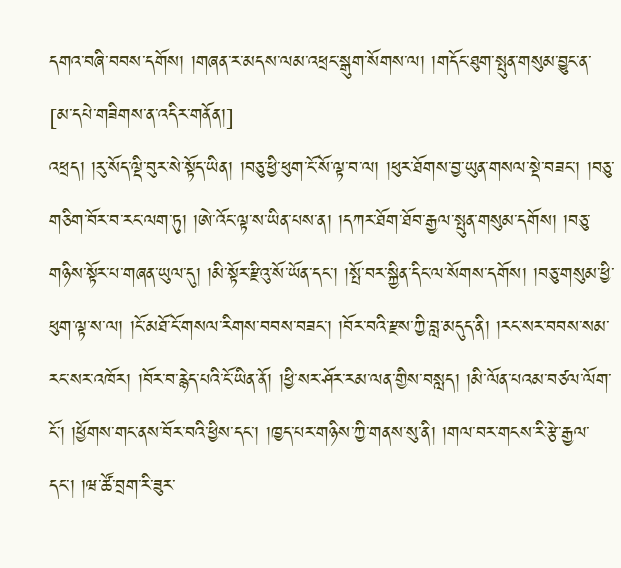དགའ་བཞི་བབས་དགོས། །གཞན་ར་མདས་ལམ་འཕྲང་སྒུག་སོགས་ལ། །གདོང་ཐུག་སྤུན་གསུམ་བྱུང་ན་
[མ་དཔེ་གཟིགས་ན་འདིར་གནོན།]
འཕྲད། །རུ་སོད་ལྡི་བུར་སེ་སྟོད་ཡིན། །བཅུ་ཕྱི་ཕུག་ངོ་སོ་ལྟ་བ་ལ། །ཕུར་ཐོགས་བྱ་ཡུན་གསལ་སྡེ་བཟང་། །བཅུ་གཅིག་བོར་བ་རང་ལག་ཏུ། །ཨེ་འོང་ལྟ་ས་ཡིན་པས་ན། །དཀར་ཐོག་ཐོབ་རྒྱལ་སྤུན་གསུམ་དགོས། །བཅུ་གཉིས་སྟོར་པ་གཞན་ཡུལ་དུ། །མི་སྟོར་རྫིའུ་སོ་ཡོན་དང་། །སྤོ་བར་སྐྱིན་དིང་ལ་སོགས་དགོས། །བཅུ་གསུམ་ཕྱི་ཕུག་ལྟ་ས་ལ། །ངོ་མཐོ་ངོ་གསལ་རིགས་བབས་བཟང་། །བོར་བའི་རྫས་ཀྱི་བླ་མདུད་ནི། །རང་སར་བབས་སམ་རང་སར་འཁོར། །བོར་བ་རྙེད་པའི་ངོ་ཡིན་ནོ། །ཕྱི་སར་ཤོར་རམ་ལན་གྱིས་བསླད། །མི་ལོན་པའམ་བཙལ་ལོག་ངོ་། །ཕྱོགས་གང་ནས་བོར་བའི་ཕྱིས་དང་། །ཁྱད་པར་གཉིས་ཀྱི་གནས་སུ་ནི། །གལ་བར་གངས་རི་རྩེ་རྒྱལ་དང་། །ཝ་ཚོ་བྲག་རི་ཟུར་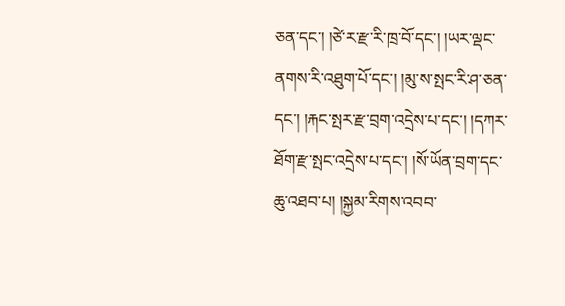ཅན་དང་། །ཙེ་ར་རྫ་རི་ཁྲ་བོ་དང་། །ཡར་ལྡང་ནགས་རི་འཐུག་པོ་དང་། །མུ་ས་སྤང་རི་ཤ་ཅན་དང་། །རྐང་སྤར་རྫ་བྲག་འདྲེས་པ་དང་། །དཀར་ཐོག་རྫ་སྤང་འདྲེས་པ་དང་། །སོ་ཡོན་བྲག་དང་ཆུ་འཐབ་པ། །སྐྱམ་རིགས་འབབ་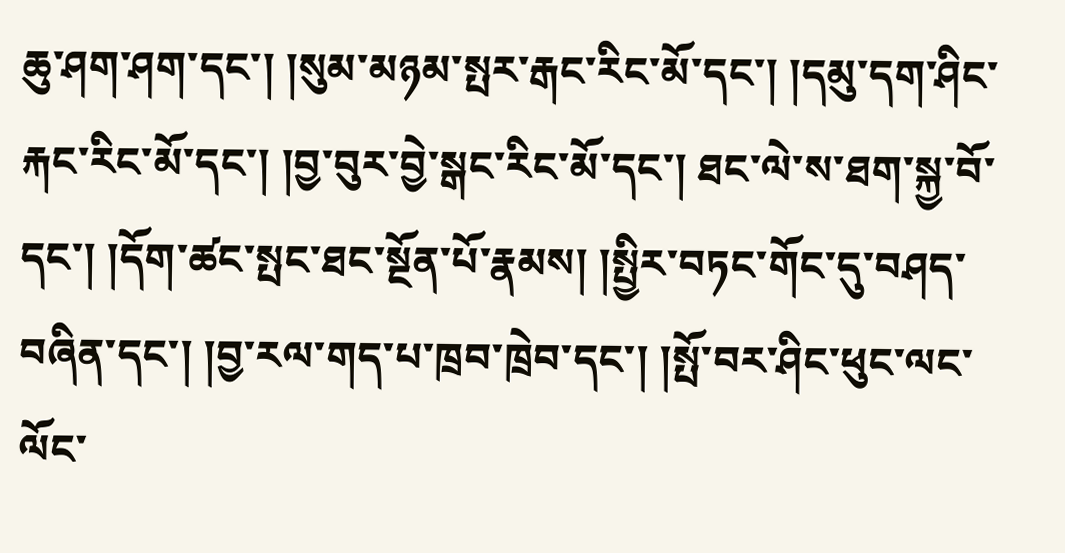ཆུ་ཤག་ཤག་དང་། །སུམ་མཉམ་སྤར་རྒང་རིང་མོ་དང་། །དམུ་དག་ཤིང་རྐང་རིང་མོ་དང་། །བྱ་བུར་བྱེ་སྒང་རིང་མོ་དང་། ཐང་ལེ་ས་ཐག་སྐྱ་བོ་དང་། །དོག་ཚང་སྤང་ཐང་སྔོན་པོ་རྣམས། །སྤྱིར་བཏང་གོང་དུ་བཤད་བཞིན་དང་། །བྱ་རལ་གད་པ་ཁྲབ་ཁྲེབ་དང་། །སྤོ་བར་ཤིང་ཕུང་ལང་ལོང་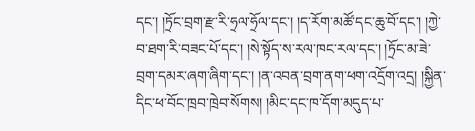དང་། །ཏྲོང་བྲག་རྫ་རི་ཧྲལ་ཧྲོལ་དང་། །ད་རོག་མཚོ་དང་ཆུ་བོ་དང་། །ཀྱེ་བ་ཐག་རི་བཟང་པོ་དང་། །སེ་སྟོད་ས་རལ་ཁང་རལ་དང་། །ཏྲོང་མ་ཟེ་བྲག་དམར་ཞག་ཞིག་དང་། །ན་འབན་བྲག་ནག་ཕག་འདྲོག་འདྲ། །སྐྱིན་དིང་ཕ་བོང་ཁྲབ་ཁྲེབ་སོགས། །མིང་དང་ཁ་དོག་མདུད་པ་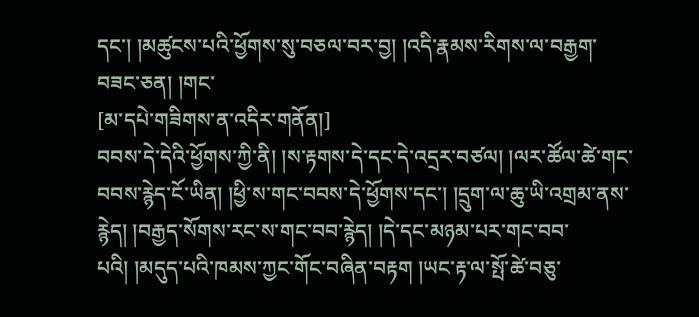དང་། །མཚུངས་པའི་ཕྱོགས་སུ་བཅལ་བར་བྱ། །འདི་རྣམས་རིགས་ལ་བརྒྱག་བཟང་ཅན། །གང་
[མ་དཔེ་གཟིགས་ན་འདིར་གནོན།]
བབས་དེ་དེའི་ཕྱོགས་ཀྱི་ནི། །ས་རྟགས་དེ་དང་དེ་འདྲར་བཙལ། །ལར་ཚོལ་ཚེ་གང་བབས་རྙེད་ངོ་ཡིན། །ཕྱི་ས་གང་བབས་དེ་ཕྱོགས་དང་། །དྲུག་ལ་ཆུ་ཡི་འགྲམ་ནས་རྙེད། །བརྒྱད་སོགས་རང་ས་གང་བབ་རྙེད། །དེ་དང་མཉམ་པར་གང་བབ་པའི། །མདུད་པའི་ཁམས་ཀྱང་གོང་བཞིན་བརྟག །ཡང་རྟ་ལ་སྤོ་ཚེ་བཅུ་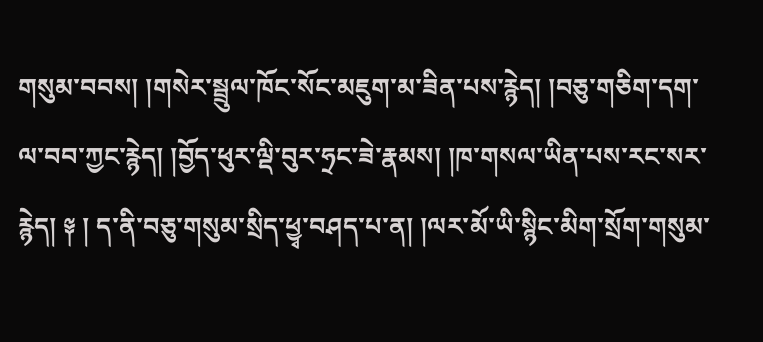གསུམ་བབས། །གསེར་སྦྲུལ་ཁོང་སོང་མཇུག་མ་ཟིན་པས་རྙེད། །བཅུ་གཅིག་དག་ལ་བབ་ཀྱང་རྙེད། །བྱོད་ཕུར་ལྡི་བུར་ཧྲང་ཟེ་རྣམས། །ཁ་གསལ་ཡིན་པས་རང་སར་རྙེད། ༈ ། ད་ནི་བཅུ་གསུམ་སྲིད་ཕྱྭ་བཤད་པ་ན། །ལར་མོ་ཡི་སྙིང་མིག་སྲོག་གསུམ་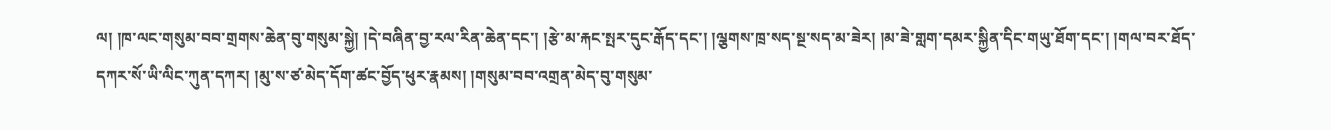ལ། །ཁ་ལང་གསུམ་བབ་གྲགས་ཆེན་བུ་གསུམ་སྐྱེ། །དེ་བཞིན་བྱ་རལ་རིན་ཆེན་དང་། །རྩེ་མ་རྐང་སྤར་དུང་རྒོད་དང་། །ལྕགས་ཁྲ་སད་སྔ་སད་མ་ཟེར། །མ་ཟེ་གླག་དམར་སྐྱིན་དིང་གཡུ་ཐོག་དང་། །གལ་བར་ཐོད་དཀར་སོ་ཡི་ལིང་ཀུན་དཀར། །མུ་ས་ཙ་མེད་དོག་ཚང་བྱོད་ཕུར་རྣམས། །གསུམ་བབ་འགྲན་མེད་བུ་གསུམ་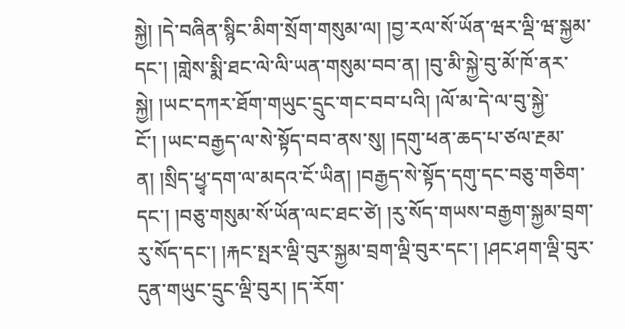སྐྱེ། །དེ་བཞིན་སྙིང་མིག་སྲོག་གསུམ་ལ། །བྱ་རལ་སོ་ཡོན་ཝར་ལྡི་ཝ་སྐྱམ་དང་། །གླེས་སྨི་ཐང་ལེ་ལི་ཡན་གསུམ་བབ་ན། །བུ་མི་སྐྱེ་བུ་མོ་ཁོ་ནར་སྐྱེ། །ཡང་དཀར་ཐོག་གཡུང་དྲུང་གང་བབ་པའི། །ལོ་མ་དེ་ལ་བུ་སྐྱེ་ངོ་། །ཡང་བརྒྱད་ལ་སེ་སྟོད་བབ་ནས་སུ། །དགུ་ཕན་ཆད་པ་ཙལ་རྔམ་ན། །སྲིད་ཕྱྭ་དག་ལ་མདའ་ངོ་ཡིན། །བརྒྱད་སེ་སྟོད་དགུ་དང་བཅུ་གཅིག་དང་། །བཅུ་གསུམ་སོ་ཡོན་ལང་ཐང་ཙེ། །རུ་སོད་གཡས་བརྒྱག་སྐྱམ་བྲག་རུ་སོད་དང་། །རྐང་སྤར་ལྡི་བུར་སྐྱམ་བྲག་ལྡི་བུར་དང་། །ཤང་ཤག་ལྡི་བུར་དུན་གཡུང་དྲུང་ལྡི་བུར། །ད་རོག་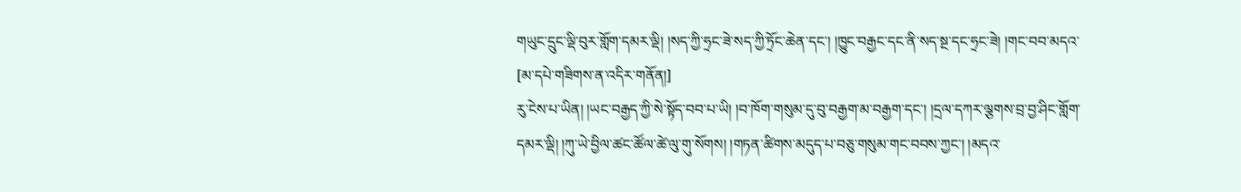གཡུང་དྲུང་ལྡི་བུར་གློག་དམར་ལྡི། །སད་ཀྱི་ཧྲང་ཟེ་སད་ཀྱི་ཏྲོང་ཆེན་དང་། །ཁྱུང་བརྒྱང་དང་ནི་སད་སྔ་དང་ཧྲང་ཟེ། །གང་བབ་མདའ་
[མ་དཔེ་གཟིགས་ན་འདིར་གནོན།]
རུ་ངེས་པ་ཡིན། །ཡང་བརྒྱད་ཀྱི་སེ་སྟོད་བབ་པ་ཡི། །བ་ཁོག་གསུམ་དུ་བུ་བརྒྱག་མ་བརྒྱག་དང་། །དྲལ་དཀར་ལྕགས་བྲ་བྱ་ཤིང་གློག་དམར་ལྡི། །ཀུ་ཡེ་བྱིལ་ཚང་ཚོལ་ཚེ་ལུ་གུ་སོགས། །གཏན་ཚིགས་མདུད་པ་བཅུ་གསུམ་གང་བབས་ཀྱང་། །མདའ་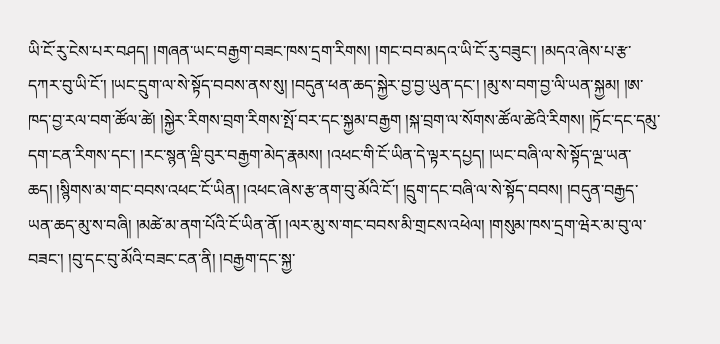ཡི་ངོ་རུ་ངེས་པར་བཤད། །གཞན་ཡང་བརྒྱག་བཟང་ཁས་དྲག་རིགས། །གང་བབ་མདའ་ཡི་ངོ་རུ་བཟུང་། །མདའ་ཞེས་པ་རྩ་དཀར་བུ་ཡི་ངོ་། །ཡང་དྲུག་ལ་སེ་སྟོད་བབས་ནས་སུ། །བདུན་ཕན་ཆད་སྐྱེར་བྱ་བྱ་ཡུན་དང་། །མུ་ས་བག་བྱ་ལི་ཡན་སྐྱམ། །ཨ་ཁད་བྱ་རལ་བག་ཚོལ་ཚེ། །སྐྱེར་རིགས་བྲག་རིགས་སྤོ་བར་དང་སྐྱམ་བརྒྱག །སྐ་བྲག་ལ་སོགས་ཚོལ་ཚེའི་རིགས། །ཏྲོང་དང་དམུ་དག་ངན་རིགས་དང་། །རང་སྙན་ལྡི་བུར་བརྒྱག་མེད་རྣམས། །འཕང་གི་ངོ་ཡིན་དེ་ལྟར་དཔྱད། །ཡང་བཞི་ལ་སེ་སྟོད་ལྔ་ཡན་ཆད། །སྙིགས་མ་གང་བབས་འཕང་ངོ་ཡིན། །འཕང་ཞེས་རྩ་ནག་བུ་མོའི་ངོ་། །དྲུག་དང་བཞི་ལ་སེ་སྟོད་བབས། །བདུན་བརྒྱད་ཡན་ཆད་མུ་ས་བཞི། །མཚེ་མ་ནག་པོའི་ངོ་ཡིན་ནོ། །ལར་མུ་ས་གང་བབས་མི་གྲངས་འཕེལ། །གསུམ་ཁས་དྲག་ཝེར་མ་བུ་ལ་བཟང་། །བུ་དང་བུ་མོའི་བཟང་ངན་ནི། །བརྒྱག་དང་སྐྱ་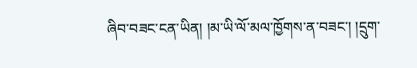ཞིབ་བཟང་ངན་ཡིན། །མ་ཡི་ལོ་མལ་ཁྱོགས་ན་བཟང་། །དྲུག་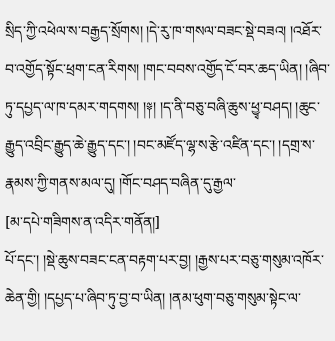སྲིད་ཀྱི་འཕེལ་ས་བརྒྱད་སྲོགས། །དེ་རུ་ཁ་གསལ་བཟང་སྡེ་བཟའ། །འཐོར་བ་འགྱོད་སྟོང་ཕྲག་ངན་རིགས། །གང་བབས་འགྱོད་ངོ་བར་ཆད་ཡིན། །ཞིབ་ཏུ་དཔྱད་ལ་ཁ་དམར་གདགས། །༈། །ད་ནི་བཅུ་བཞི་ཆུས་ཕྱྭ་བཤད། །ཆུང་རྒྱུད་འབྲིང་རྒྱུད་ཆེ་རྒྱུད་དང་། །བང་མཛོད་ལྷ་ས་རྩེ་འཛིན་དང་། །དགྲ་ས་རྣམས་ཀྱི་གནས་མལ་དུ། །གོང་བཤད་བཞིན་དུ་རྒྱལ་
[མ་དཔེ་གཟིགས་ན་འདིར་གནོན།]
པོ་དང་། །སྡེ་ཆུས་བཟང་ངན་བརྟག་པར་བྱ། །རྒྱས་པར་བཅུ་གསུམ་འཁོར་ཆེན་གྱི། །དཔྱད་པ་ཞིབ་ཏུ་བྱ་བ་ཡིན། །ནམ་ཕུག་བཅུ་གསུམ་སྟེང་ལ་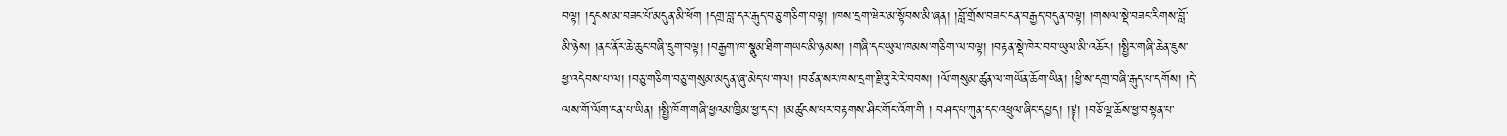བལྟ། །དྭངས་མ་བཟང་པོ་མདུན་མི་ཕོག །དགྲ་བླ་དར་རྒུད་བཅུ་གཅིག་བལྟ། །ཁས་དྲག་ཝེར་མ་སྟོབས་མི་ཞན། །བློ་གྲོས་བཟང་ངན་བརྒྱད་བདུན་བལྟ། །གསལ་སྡེ་བཟང་རིགས་བློ་མི་ཉེས། །ནང་ནོར་ཆེ་ཆུང་བཞི་དྲུག་བལྟ། །བརྒྱག་ཁ་སྣུམ་ཐིག་གཡང་མི་ཉམས། །གཞི་དང་ཡུལ་ཁམས་གཅིག་ལ་བལྟ། །བརྟན་སྡེ་ཁེར་བབ་ཡུལ་མི་འཆོར། །སྤྱིར་གཞི་ཆེན་ཇུས་ཕྱ་འདེབས་པ་ལ། །བཅུ་གཅིག་བཅུ་གསུམ་མདུན་ཞུ་མེད་པ་གལ། །བཙན་སར་ཁས་དྲག་རྫིའུ་རེ་རེ་བབས། །ལོ་གསུམ་ཚུན་ལ་གཡོན་ཆོག་ཡིན། །ཕྱི་ས་དགྲ་བཞི་རྒུད་པ་དགོས། །དེ་ལས་གོ་ལོག་ངན་པ་ཡིན། །སྤྱི་ཁོག་གཞི་ཕྱའམ་ཁྱིམ་ཕྱ་དང་། །མཚུངས་པར་བརྟགས་ཤིང་གོང་འོག་གི ། བཤད་པ་ཀུན་དང་འཕྲུལ་ཞིང་དཔྱད། །༈། །བཅོ་ལྔ་ཆོས་ཕྱ་བསྟན་པ་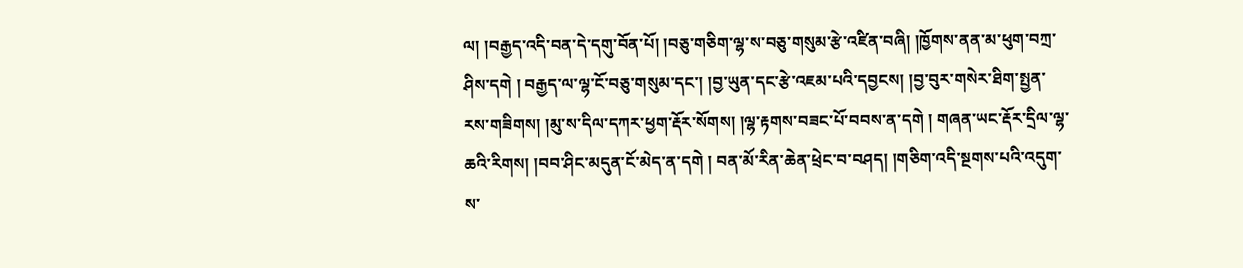ལ། །བརྒྱད་འདི་བན་དེ་དགུ་བོན་པོ། །བཅུ་གཅིག་ལྷ་ས་བཅུ་གསུམ་རྩེ་འཛིན་བཞི། །ཁྱོགས་ནན་མ་ཕུག་བཀྲ་ཤིས་དགེ ། བརྒྱད་ལ་ལྷ་ངོ་བཅུ་གསུམ་དང་། །བྱ་ཡུན་དང་རྩེ་འཇམ་པའི་དབྱངས། །བྱ་བུར་གསེར་ཐིག་སྤྱན་རས་གཟིགས། །མུ་ས་དིལ་དཀར་ཕྱག་རྡོར་སོགས། །ལྷ་རྟགས་བཟང་པོ་བབས་ན་དགེ ། གཞན་ཡང་རྡོར་དྲིལ་ལྷ་ཆའི་རིགས། །བབ་ཤིང་མདུན་ངོ་མེད་ན་དགེ ། བན་མོ་རིན་ཆེན་ཕྲེང་བ་བཤད། །གཅིག་འདི་སྔགས་པའི་འདུག་ས་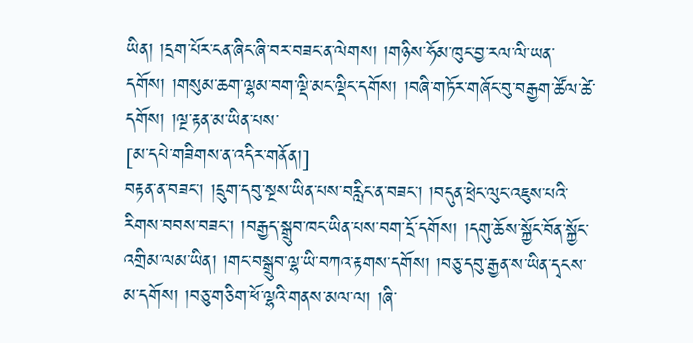ཡིན། །དྲག་པོར་ངན་ཞིང་ཞི་བར་བཟང་ན་ལེགས། །གཉིས་ཧོམ་ཁུང་བྱ་རལ་ལི་ཡན་དགོས། །གསུམ་ཆག་ལྷམ་བག་ལྡི་མང་ལྡིང་དགོས། །བཞི་གཏོར་གཞོང་བུ་བརྒྱག་ཚོལ་ཚེ་དགོས། །ལྔ་རྟན་མ་ཡིན་པས་
[མ་དཔེ་གཟིགས་ན་འདིར་གནོན།]
བརྟན་ན་བཟང་། །དྲུག་དབུ་སྔས་ཡིན་པས་བརླིང་ན་བཟང་། །བདུན་ཕྲེང་ལུང་འཇུས་པའི་རིགས་བབས་བཟང་། །བརྒྱད་སྒྲུབ་ཁང་ཡིན་པས་བག་དྲོ་དགོས། །དགུ་ཆོས་སྐྱོང་བོན་སྐྱོང་འགྲིམ་ལམ་ཡིན། །གང་བསྒྲུབ་ལྷ་ཡི་བཀའ་རྟགས་དགོས། །བཅུ་དབུ་རྒྱན་ས་ཡིན་དྭངས་མ་དགོས། །བཅུ་གཅིག་ཕོ་ལྷའི་གནས་མལ་ལ། །ཞི་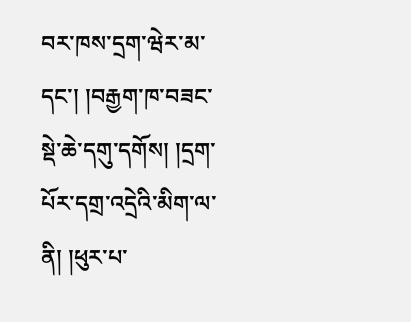བར་ཁས་དྲག་ཝེར་མ་དང་། །བརྒྱག་ཁ་བཟང་སྡེ་ཆེ་དགུ་དགོས། །དྲག་པོར་དགྲ་འདྲེའི་མིག་ལ་ནི། །ཕུར་པ་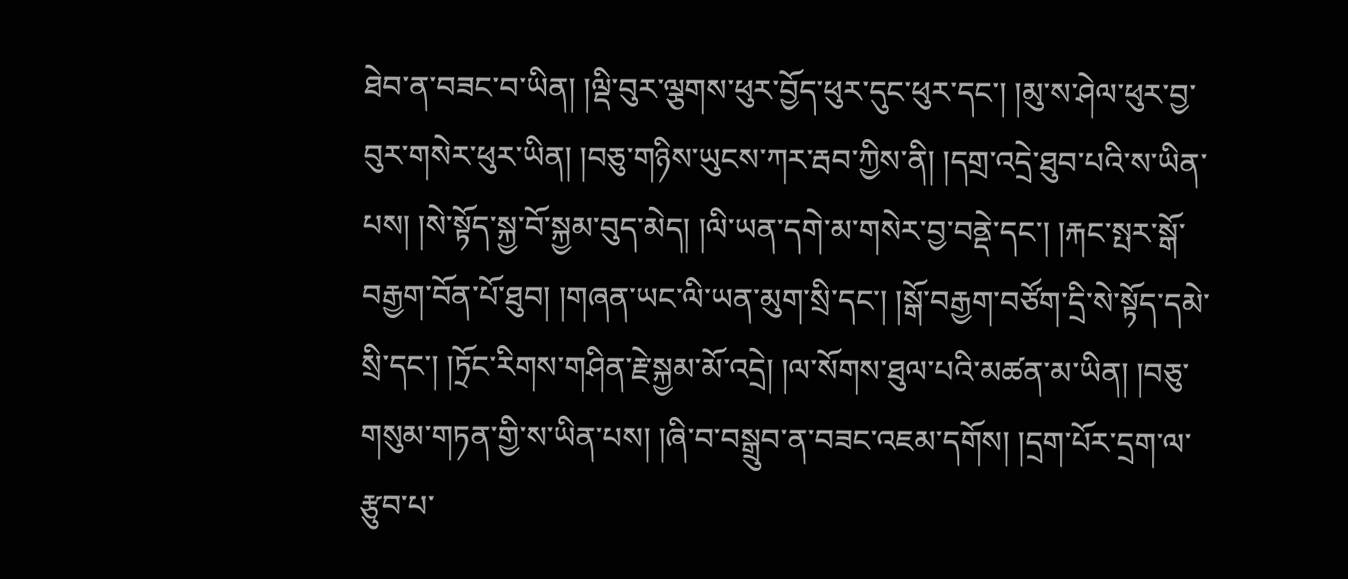ཐེབ་ན་བཟང་བ་ཡིན། །ལྡི་བུར་ལྕགས་ཕུར་བྱོད་ཕུར་དུང་ཕུར་དང་། །མུ་ས་ཤེལ་ཕུར་བྱ་བུར་གསེར་ཕུར་ཡིན། །བཅུ་གཉིས་ཡུངས་ཀར་རྦབ་ཀྱིས་ནི། །དགྲ་འདྲེ་ཐུབ་པའི་ས་ཡིན་པས། །སེ་སྟོད་སྐྱ་བོ་སྐྱམ་བུད་མེད། །ལི་ཡན་དགེ་མ་གསེར་བྱ་བནྡེ་དང་། །རྐང་སྤར་སྒོ་བརྒྱག་བོན་པོ་ཐུབ། །གཞན་ཡང་ལི་ཡན་མུག་སྲི་དང་། །སྒོ་བརྒྱག་བཙོག་དྲི་སེ་སྟོད་དམེ་སྲི་དང་། །ཏྲོང་རིགས་གཤིན་རྗེ་སྐྱམ་མོ་འདྲེ། །ལ་སོགས་ཐུལ་པའི་མཚན་མ་ཡིན། །བཅུ་གསུམ་གཏན་གྱི་ས་ཡིན་པས། །ཞི་བ་བསྒྲུབ་ན་བཟང་འཇམ་དགོས། །དྲག་པོར་དྲག་ལ་རྩུབ་པ་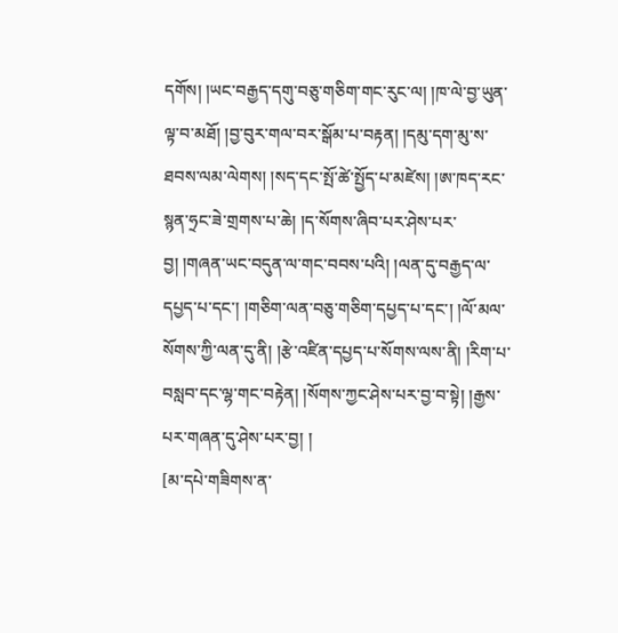དགོས། །ཡང་བརྒྱད་དགུ་བཅུ་གཅིག་གང་རུང་ལ། །ཁ་ལེ་བྱ་ཡུན་ལྟ་བ་མཐོ། །བྱ་བུར་གལ་བར་སྒོམ་པ་བརྟན། །དམུ་དག་མུ་ས་ཐབས་ལམ་ལེགས། །སད་དང་སྤོ་ཚེ་སྤྱོད་པ་མཛེས། །ཨ་ཁད་རང་སྙན་ཧྲང་ཟེ་གྲགས་པ་ཆེ། །ད་སོགས་ཞིབ་པར་ཤེས་པར་བྱ། །གཞན་ཡང་བདུན་ལ་གང་བབས་པའི། །ལན་དུ་བརྒྱད་ལ་དཔྱད་པ་དང་། །གཅིག་ལན་བཅུ་གཅིག་དཔྱད་པ་དང་། །ལོ་མལ་སོགས་ཀྱི་ལན་དུ་ནི། །རྩེ་འཛིན་དཔྱད་པ་སོགས་ལས་ནི། །རིག་པ་བསླབ་དང་ལྷ་གང་བརྟེན། །སོགས་ཀྱང་ཤེས་པར་བྱ་བ་སྟེ། །རྒྱས་པར་གཞན་དུ་ཤེས་པར་བྱ། །
[མ་དཔེ་གཟིགས་ན་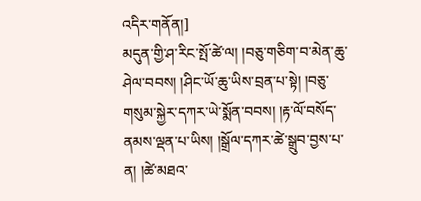འདིར་གནོན།]
མདུན་གྱི་ཤ་རིང་སྤོ་ཚེ་ལ། །བཅུ་གཅིག་བ་མེན་ཆུ་ཤེལ་བབས། །ཤིང་ཡོ་ཆུ་ཡིས་བྲན་པ་སྟེ། །བཅུ་གསུམ་སྐྱེར་དཀར་ཡེ་སྨོན་བབས། །རྟ་ལོ་བསོད་ནམས་ལྡན་པ་ཡིས། །སྒྲོལ་དཀར་ཚེ་སྒྲུབ་བྱས་པ་ན། །ཚེ་མཐའ་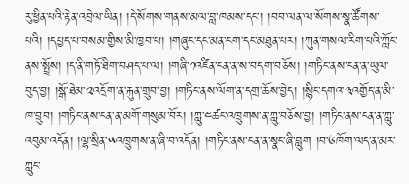རུ་ཕྱིན་པའི་རྟེན་འབྲེལ་ཡིན། །དེ་སོགས་གནས་མལ་བླ་ཁམས་དང་། །བབ་ལན་ལ་སོགས་སྣ་ཚོགས་པའི། །དཔྱད་པ་བསམ་གྱིས་མི་ཁྱབ་པ། །གཞུང་དང་མན་ངག་དང་མཐུན་པར། །ཀུན་གསལ་རིག་པའི་ཀློང་ནས་སྤྲོས། །ད་ནི་གཏོ་ཐིག་བཤད་པ་ལ། །གཞི་༡འཛིན་ངན་ན་ས་བདག་བཅོས། །གཏིང་ནས་ངན་ན་ཡུལ་བུད་བྱ། །སྒོ་ཐེམ་༢འདྲོག་ན་རྐུན་གྲུབ་བྱ། །གཏིང་ནས་ལོག་ན་དགྲ་ཆོས་བྱེད། །སྙིང་དགའ་༣འགྱོད་ན་མི་ཁ་བྲུབ། །གཏིང་ནས་ངན་ན་མགོ་གསུམ་བོར། །ཀླུ་༤ཚང་འཁྲུགས་ན་ཀླུ་བཅོས་བྱ། །གཏིང་ནས་ངན་ན་ཀླུ་འབུམ་འདོན། །ལྷ་སྲིན་༥འཁྲུགས་ན་ཞི་བ་འདོན། །གཏིང་ནས་ངན་ན་སྣང་ཞི་བླུག །བ་༦ཁོག་ལད་ན་མར་ཀླུང་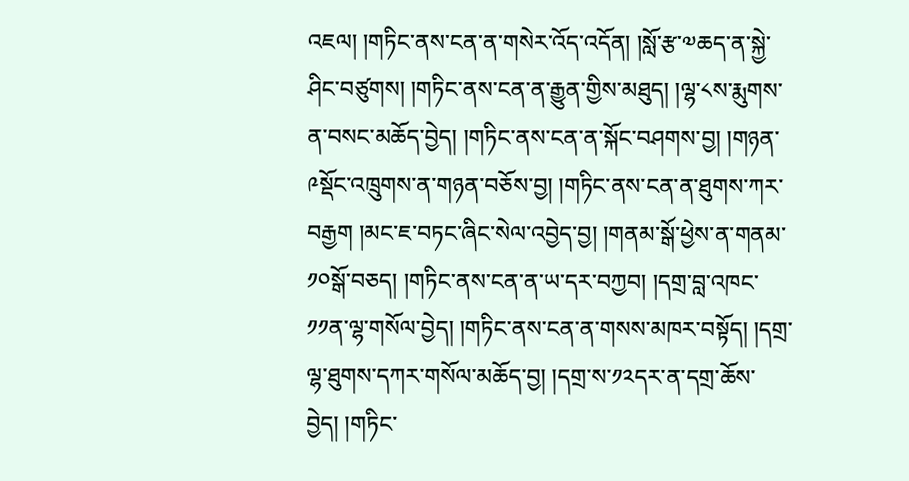འཇལ། །གཏིང་ནས་ངན་ན་གསེར་འོད་འདོན། །སློ་རྩ་༧ཆད་ན་སྐྱེ་ཤིང་བཙུགས། །གཏིང་ནས་ངན་ན་རྒྱུན་གྱིས་མཐུད། །ལྷ་༨ས་རྨུགས་ན་བསང་མཆོད་བྱེད། །གཏིང་ནས་ངན་ན་སྐོང་བཤགས་བྱ། །གཉན་༩སྡོང་འཁྲུགས་ན་གཉན་བཅོས་བྱ། །གཏིང་ནས་ངན་ན་ཐུགས་ཀར་བརྒྱག །མང་ཇ་བཏང་ཞིང་སེལ་འབྱེད་བྱ། །གནམ་སྒོ་ཕྱེས་ན་གནམ་༡༠སྒོ་བཅད། །གཏིང་ནས་ངན་ན་ཡ་དར་བཀྱབ། །དགྲ་བླ་འཁང་༡༡ན་ལྷ་གསོལ་བྱེད། །གཏིང་ནས་ངན་ན་གསས་མཁར་བསྟོད། །དགྲ་ལྷ་ཐུགས་དཀར་གསོལ་མཆོད་བྱ། །དགྲ་ས་༡༢དར་ན་དགྲ་ཆོས་བྱེད། །གཏིང་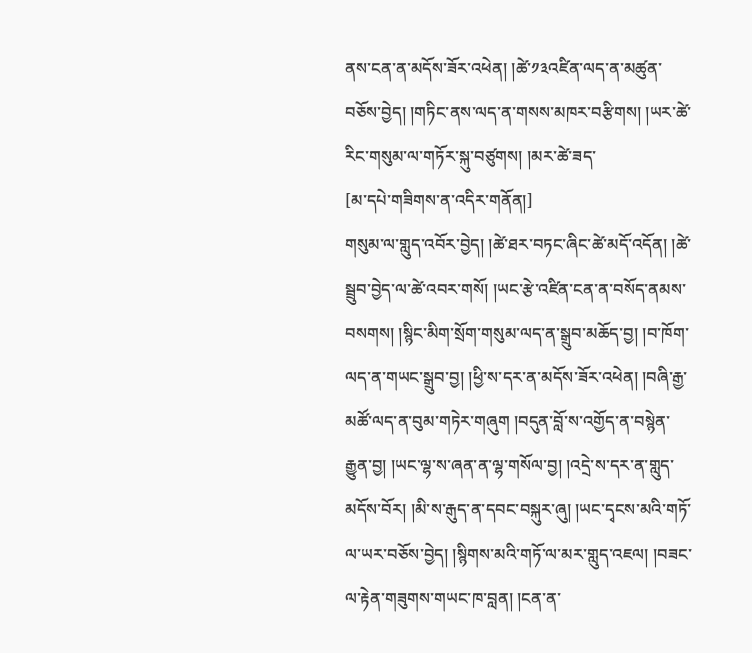ནས་ངན་ན་མདོས་ཟོར་འཕེན། །ཚེ་༡༣འཛིན་ལད་ན་མཚུན་བཅོས་བྱེད། །གཏིང་ནས་ལད་ན་གསས་མཁར་བརྩིགས། །ཡར་ཚེ་རིང་གསུམ་ལ་གཏོར་སྐུ་བཙུགས། །མར་ཚེ་ཟད་
[མ་དཔེ་གཟིགས་ན་འདིར་གནོན།]
གསུམ་ལ་གླུད་འབོར་བྱེད། །ཚེ་ཐར་བཏང་ཞིང་ཚེ་མདོ་འདོན། །ཚེ་སྦྲུབ་བྱེད་ལ་ཚེ་འབར་གསོ། །ཡང་རྩེ་འཛིན་ངན་ན་བསོད་ནམས་བསགས། །སྙིང་མིག་སྲོག་གསུམ་ལད་ན་སྒྲུབ་མཆོད་བྱ། །བ་ཁོག་ལད་ན་གཡང་སྒྲུབ་བྱ། །ཕྱི་ས་དར་ན་མདོས་ཟོར་འཕེན། །བཞི་རྒྱ་མཚོ་ལད་ན་བུམ་གཏེར་གཞུག །བདུན་བློ་ས་འགྱོད་ན་བསྙེན་རྒྱུན་བྱ། །ཡང་ལྷ་ས་ཞན་ན་ལྷ་གསོལ་བྱ། །འདྲེ་ས་དར་ན་གླུད་མདོས་བོར། །མི་ས་རྒུད་ན་དབང་བསྐུར་ཞུ། །ཡང་དྭངས་མའི་གཏོ་ལ་ཡར་བཅོས་བྱེད། །སྙིགས་མའི་གཏོ་ལ་མར་གླུད་འཇལ། །བཟང་ལ་རྟེན་གཟུགས་གཡང་ཁ་བླན། །ངན་ན་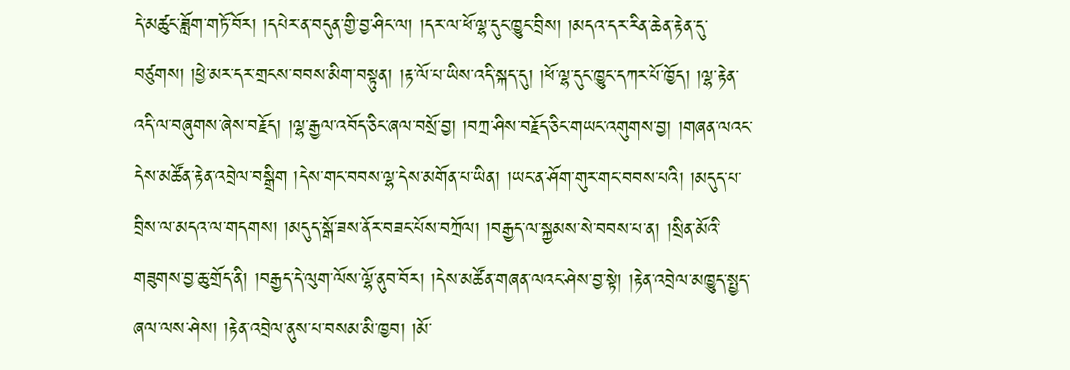དེ་མཚུང་ཟློག་གཏོ་བོར། །དཔེར་ན་བདུན་གྱི་བྱ་ཤིང་ལ། །དར་ལ་ཕོ་ལྷ་དུང་ཁྱུང་བྲིས། །མདའ་དར་རིན་ཆེན་རྟེན་དུ་བཙུགས། །ཕྱེ་མར་དར་གྲངས་བབས་མིག་བསྟུན། །རྟ་ལོ་པ་ཡིས་འདི་སྐད་དུ། །ཕོ་ལྷ་དུང་ཁྱུང་དཀར་པོ་ཁྱོད། །ལྷ་རྟེན་འདི་ལ་བཞུགས་ཞེས་བརྗོད། །ལྷ་རྒྱལ་འབོད་ཅིང་ཞལ་བསྲོ་བྱ། །བཀྲ་ཤིས་བརྗོད་ཅིང་གཡང་འགུགས་བྱ། །གཞན་ལའང་དེས་མཚོན་རྟེན་འབྲེལ་བསྒྲིག །དེས་གང་བབས་ལྷ་དེས་མགོན་པ་ཡིན། །ཡང་ན་ཤོག་གུར་གང་བབས་པའི། །མདུད་པ་བྲིས་ལ་མདའ་ལ་གདགས། །མདུད་སྒོ་ཟས་ནོར་བཟང་པོས་བཀྲོལ། །བརྒྱད་ལ་སྐྱམས་སེ་བབས་པ་ན། །སྲིན་མོའི་གཟུགས་བྱ་ཆུ་གྲོད་ནི། །བརྒྱད་དེ་ལུག་ལོས་ལྷོ་ནུབ་བོར། །དེས་མཚོན་གཞན་ལའང་ཤེས་བྱ་སྟེ། །རྟེན་འབྲེལ་མཁྱུད་སྤྱད་ཞལ་ལས་ཤེས། །རྟེན་འབྲེལ་ནུས་པ་བསམ་མི་ཁྱབ། །མོ་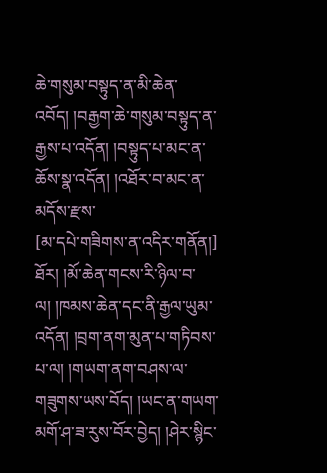ཆེ་གསུམ་བསྟུད་ན་མི་ཆེན་འབོད། །བརྒྱག་ཆེ་གསུམ་བསྟུད་ན་རྒྱས་པ་འདོན། །བསྟུད་པ་མང་ན་ཆོས་སྣ་འདོན། །འཐོར་བ་མང་ན་མདོས་རྫས་
[མ་དཔེ་གཟིགས་ན་འདིར་གནོན།]
ཐོར། །མོ་ཆེན་གངས་རི་ཉིལ་བ་ལ། །ཁམས་ཆེན་དང་ནི་རྒྱལ་ཡུམ་འདོན། །བྲག་ནག་མུན་པ་གཏིབས་པ་ལ། །གཡག་ནག་བཤས་ལ་གཟུགས་ཡས་བོད། །ཡང་ན་གཡག་མགོ་ཤ་ཟ་རུས་བོར་བྱེད། །ཤེར་སྙིང་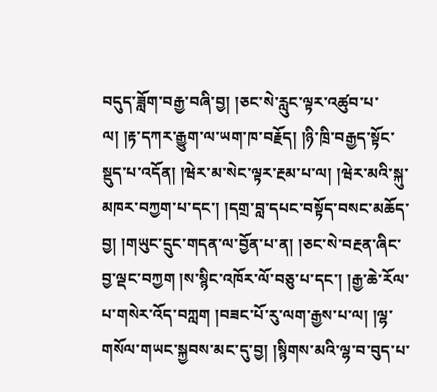བདུད་ཟློག་བརྒྱ་བཞི་བྱ། །ཅང་སེ་རླུང་ལྟར་འཚུབ་པ་ལ། །རྟ་དཀར་རྒྱུག་ལ་ཡག་ཁ་བརྗོད། །ཉི་ཁྲི་བརྒྱད་སྟོང་སྡུད་པ་འདོན། །ཝེར་མ་སེང་ལྟར་རྔམ་པ་ལ། །ཝེར་མའི་སྐུ་མཁར་བཀྱག་པ་དང་། །དགྲ་བླ་དཔང་བསྟོད་བསང་མཆོད་བྱ། །གཡུང་དྲུང་གདན་ལ་བྱོན་པ་ན། །ཅང་སེ་བརྔན་ཞིང་བྱ་ལྡང་བཀྱག །ས་སྙིང་འཁོར་ལོ་བཅུ་པ་དང་། །རྒྱ་ཆེ་རོལ་པ་གསེར་འོད་བཀླག །བཟང་པོ་རུ་ལག་རྒྱས་པ་ལ། །ལྷ་གསོལ་གཡང་སྐྱབས་མང་དུ་བྱ། །སྙིགས་མའི་ལྷ་བ་བུད་པ་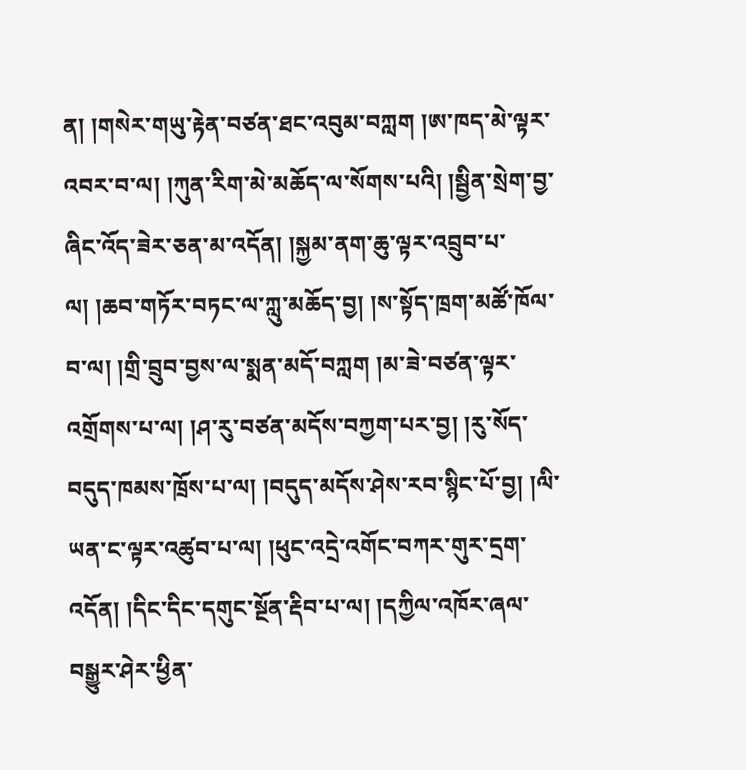ན། །གསེར་གཡུ་རྟེན་བཙན་ཐང་འབུམ་བཀླག །ཨ་ཁད་མེ་ལྟར་འབར་བ་ལ། །ཀུན་རིག་མེ་མཆོད་ལ་སོགས་པའི། །སྦྱིན་སྲེག་བྱ་ཞིང་འོད་ཟེར་ཅན་མ་འདོན། །སྐྱམ་ནག་ཆུ་ལྟར་འབྲུབ་པ་ལ། །ཆབ་གཏོར་བཏང་ལ་ཀླུ་མཆོད་བྱ། །ས་སྟོད་ཁྲག་མཚོ་ཁོལ་བ་ལ། །གྲི་བྲུབ་བྱས་ལ་སྨན་མདོ་བཀླག །མ་ཟེ་བཙན་ལྟར་འགྲོགས་པ་ལ། །ཤ་རུ་བཙན་མདོས་བཀྱག་པར་བྱ། །རུ་སོད་བདུད་ཁམས་ཁྲོས་པ་ལ། །བདུད་མདོས་ཤེས་རབ་སྙིང་པོ་བྱ། །ལི་ཡན་ང་ལྟར་འཚུབ་པ་ལ། །ཕུང་འདྲེ་འགོང་བཀར་གུར་དྲག་འདོན། །དིང་དིང་དགུང་སྔོན་རྡིབ་པ་ལ། །དཀྱིལ་འཁོར་ཞལ་བསྒྱུར་ཤེར་ཕྱིན་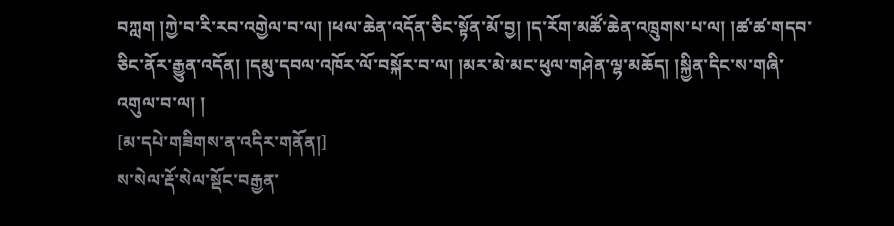བཀླག །ཀྱེ་བ་རི་རབ་འགྱེལ་བ་ལ། །ཕལ་ཆེན་འདོན་ཅིང་སྟོན་མོ་བྱ། །ད་རོག་མཚོ་ཆེན་འཁྲུགས་པ་ལ། །ཚ་ཚ་གདབ་ཅིང་ནོར་རྒྱུན་འདོན། །དམུ་དབལ་འཁོར་ལོ་བསྐོར་བ་ལ། །མར་མེ་མང་ཕུལ་གཤེན་ལྷ་མཆོད། །སྐྱིན་དིང་ས་གཞི་འགུལ་བ་ལ། །
[མ་དཔེ་གཟིགས་ན་འདིར་གནོན།]
ས་སེལ་རྡོ་སེལ་སྡོང་བརྒྱན་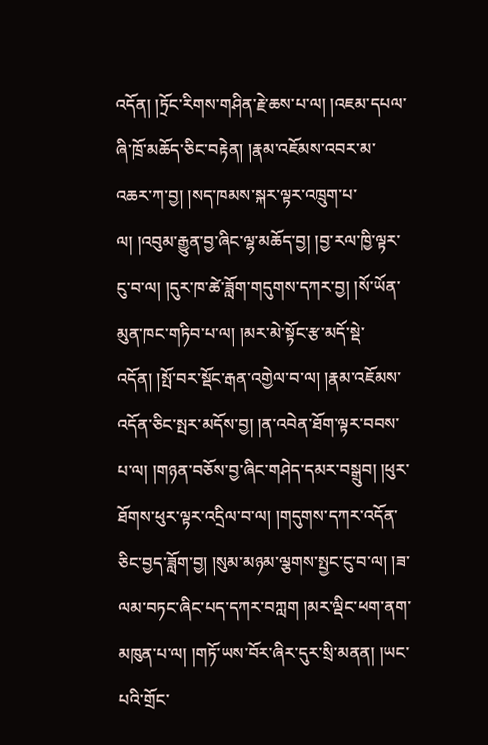འདོན། །ཏྲོང་རིགས་གཤིན་རྗེ་ཆས་པ་ལ། །འཇམ་དཔལ་ཞི་ཁྲོ་མཆོད་ཅིང་བརྟེན། །རྣམ་འཇོམས་འབར་མ་འཆར་ཀ་བྱ། །སད་ཁམས་སྐར་ལྟར་འཁྲུག་པ་ལ། །འབུམ་རྒྱུན་བྱ་ཞིང་ལྷ་མཆོད་བྱ། །བྱ་རལ་ཁྱི་ལྟར་ངུ་བ་ལ། །དུར་ཁ་ཚེ་ཟློག་གདུགས་དཀར་བྱ། །སོ་ཡོན་མུན་ཁང་གཏིབ་པ་ལ། །མར་མེ་སྟོང་རྩ་མདོ་སྡེ་འདོན། །སྤོ་བར་སྡོང་རྒན་འགྱེལ་བ་ལ། །རྣམ་འཇོམས་འདོན་ཅིང་སྤར་མདོས་བྱ། །ན་འབེན་ཐོག་ལྟར་བབས་པ་ལ། །གཉན་བཅོས་བྱ་ཞིང་གཤེད་དམར་བསྒྲུབ། །ཕུར་ཐོགས་ཕུར་ལྟར་འདྲིལ་བ་ལ། །གདུགས་དཀར་འདོན་ཅིང་བྱད་ཟློག་བྱ། །སུམ་མཉམ་ལྕགས་སྤྱང་ངུ་བ་ལ། །ཟ་ལམ་བཏང་ཞིང་པད་དཀར་བཀླག །མར་ལྡིང་ཕག་ནག་མཁུན་པ་ལ། །གཏོ་ཡས་བོར་ཞིར་དུར་སྲི་མནན། །ཡང་པའི་གྲོང་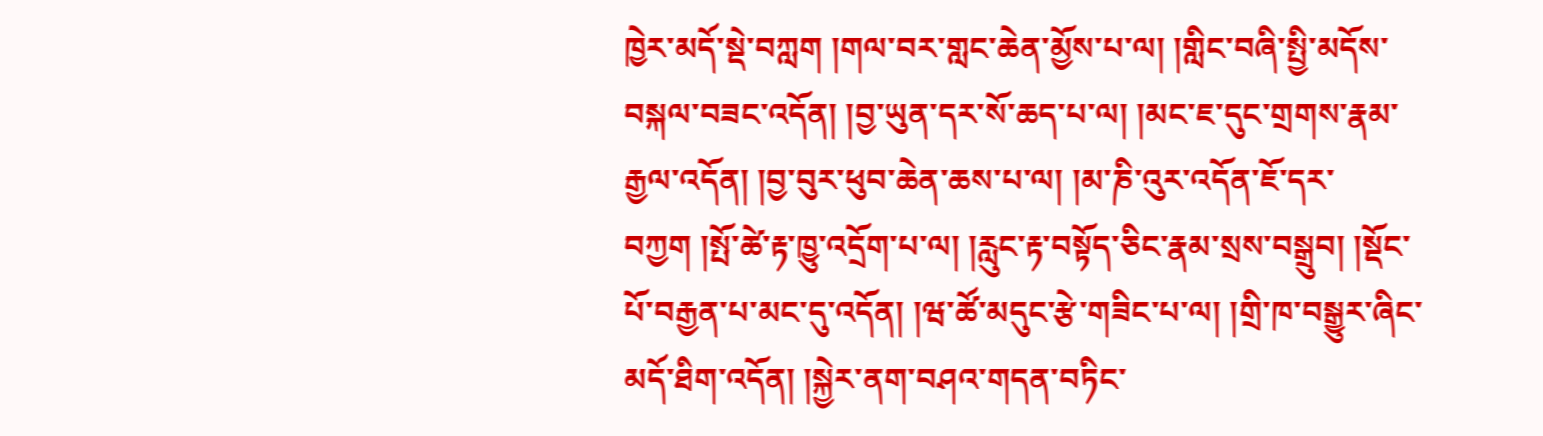ཁྱེར་མདོ་སྡེ་བཀླག །གལ་བར་གླང་ཆེན་མྱོས་པ་ལ། །གླིང་བཞི་སྤྱི་མདོས་བསྐལ་བཟང་འདོན། །བྱ་ཡུན་དར་སོ་ཆད་པ་ལ། །མང་ཇ་དུང་གྲགས་རྣམ་རྒྱལ་འདོན། །བྱ་བུར་ཕུབ་ཆེན་ཆས་པ་ལ། །མ་ཎི་འུར་འདོན་ཇོ་དར་བཀྱག །སྤོ་ཚེ་རྟ་ཁྱུ་འདྲོག་པ་ལ། །རླུང་རྟ་བསྟོད་ཅིང་རྣམ་སྲས་བསྒྲུབ། །སྡོང་པོ་བརྒྱན་པ་མང་དུ་འདོན། །ཝ་ཚོ་མདུང་རྩེ་གཟིང་པ་ལ། །གྲི་ཁ་བསྒྱུར་ཞིང་མདོ་ཐིག་འདོན། །སྐྱེར་ནག་བཤའ་གདན་བཏིང་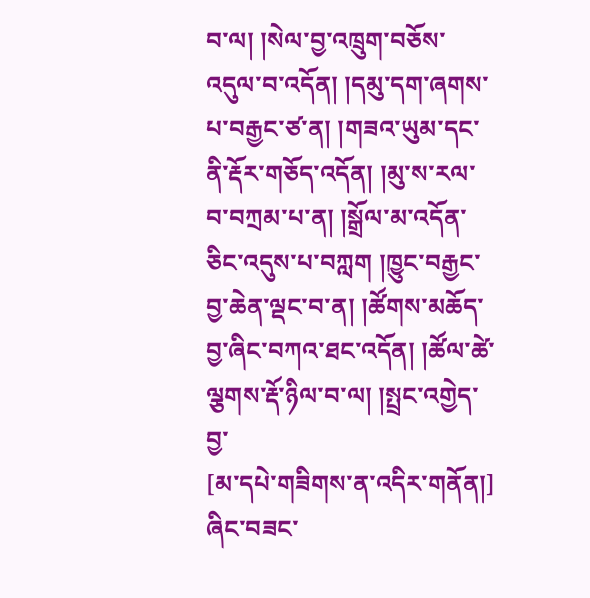བ་ལ། །སེལ་བྱ་འཁྲུག་བཅོས་འདུལ་བ་འདོན། །དམུ་དག་ཞགས་པ་བརྒྱང་ཙ་ན། །གཟའ་ཡུམ་དང་ནི་རྡོར་གཅོད་འདོན། །མུ་ས་རལ་བ་བཀྲམ་པ་ན། །སྒྲོལ་མ་འདོན་ཅིང་འདུས་པ་བཀླག །ཁྱུང་བརྒྱང་བྱ་ཆེན་ལྡང་བ་ན། །ཚོགས་མཆོད་བྱ་ཞིང་བཀའ་ཐང་འདོན། །ཚོལ་ཚེ་ལྕགས་རྡོ་ཉིལ་བ་ལ། །སྤྲང་འགྱེད་བྱ་
[མ་དཔེ་གཟིགས་ན་འདིར་གནོན།]
ཞིང་བཟང་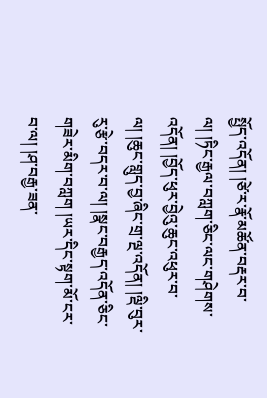སྤྱོད་འདོན། །ཙེ་ར་རྣོ་མཚོན་བརྡར་བ་ལ། །ཏིང་རྒྱལ་བཀླག་ཅིང་ལང་གཤེགས་འདོན། །བྱོད་ཕུར་བྱེའུ་ཆུང་འཕུར་བ་ལ། །ཆུང་གླུད་བྱ་ཞིང་གྲ་ལྔ་འདོན། །ལྡི་བུར་རུ་རྩེ་བདར་བ་ལ། །སྣང་བརྒྱད་འདོན་ཅིང་གཟེར་མིག་བཀླག །ཡར་དིང་སྟག་མོ་ངར་བ་ལ། །ཤ་བརྒྱ་ཟན་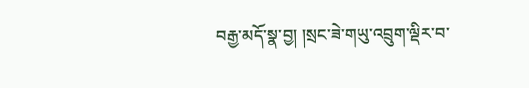བརྒྱ་མདོ་སྣ་བྱ། །སྲང་ཟེ་གཡུ་འབྲུག་ལྡིར་བ་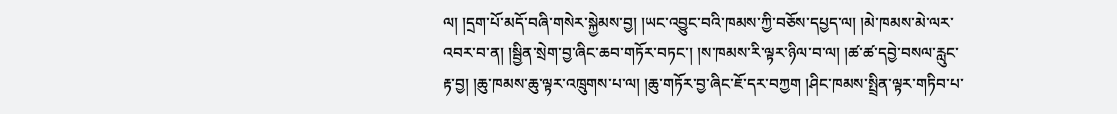ལ། །དྲག་པོ་མདོ་བཞི་གསེར་སྐྱེམས་བྱ། །ཡང་འབྱུང་བའི་ཁམས་ཀྱི་བཅོས་དཔྱད་ལ། །མེ་ཁམས་མེ་ལར་འབར་བ་ན། །སྦྱིན་སྲེག་བྱ་ཞིང་ཆབ་གཏོར་བཏང་། །ས་ཁམས་རི་ལྟར་ཉིལ་བ་ལ། །ཚ་ཚ་དབྱེ་བསལ་རླུང་རྟ་བྱ། །ཆུ་ཁམས་ཆུ་ལྟར་འཁྲུགས་པ་ལ། །ཆུ་གཏོར་བྱ་ཞིང་ཇོ་དར་བཀྱག །ཤིང་ཁམས་སྤྲིན་ལྟར་གཏིབ་པ་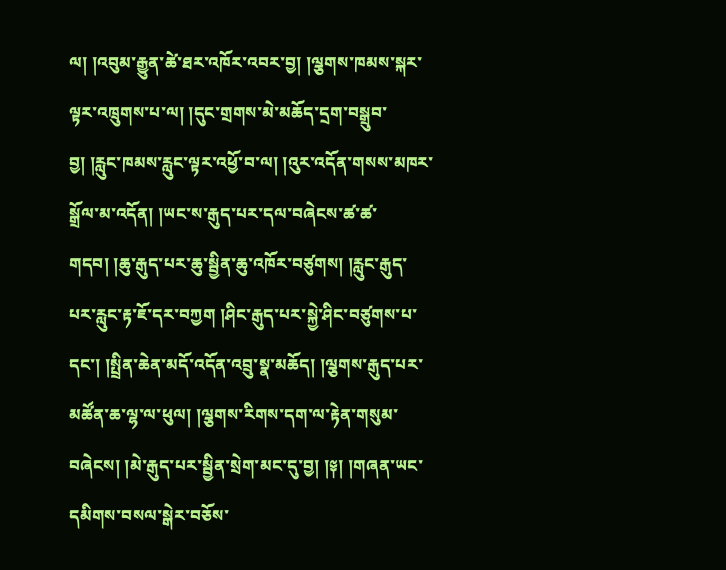ལ། །འབུམ་རྒྱུན་ཚེ་ཐར་འཁོར་འབར་བྱ། །ལྕགས་ཁམས་སྐར་ལྟར་འཁྲུགས་པ་ལ། །དུང་གྲགས་མེ་མཆོད་དྲག་བསྒྲུབ་བྱ། །རླུང་ཁམས་རླུང་ལྟར་འཕྱོ་བ་ལ། །འུར་འདོན་གསས་མཁར་སྒྲོལ་མ་འདོན། །ཡང་ས་རྒུད་པར་དལ་བཞེངས་ཚ་ཚ་གདབ། །ཆུ་རྒུད་པར་ཆུ་སྦྱིན་ཆུ་འཁོར་བཙུགས། །རླུང་རྒུད་པར་རླུང་རྟ་ཇོ་དར་བཀྱག །ཤིང་རྒུད་པར་སྐྱེ་ཤིང་བཙུགས་པ་དང་། །སྤྲིན་ཆེན་མདོ་འདོན་འབྲུ་སྣ་མཆོད། །ལྕགས་རྒུད་པར་མཚོན་ཆ་ལྷ་ལ་ཕུལ། །ལྕགས་རིགས་དག་ལ་རྟེན་གསུམ་བཞེངས། །མེ་རྒུད་པར་སྦྱིན་སྲེག་མང་དུ་བྱ། །༈། །གཞན་ཡང་དམིགས་བསལ་སྒེར་བཅོས་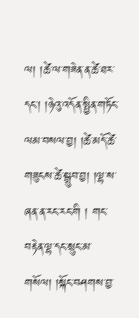ལ། །ཚེ་ལ་གཟེན་ན་ཚེ་ཐར་དང་། །ཉེའུ་འདོན་སྤྱིན་གཏོང་ལམ་བསལ་བྱ། །ཚེ་མདོ་ཚེ་གཟུངས་ཚེ་སྒྲུབ་བྱ། །ལྷ་ས་ཞན་ན་རང་རང་གི ། གང་བརྟེན་ལྷ་དང་སྲུང་མ་གསོལ། །སྐོང་བཤགས་བྱ་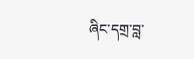ཞིང་དགྲ་བླ་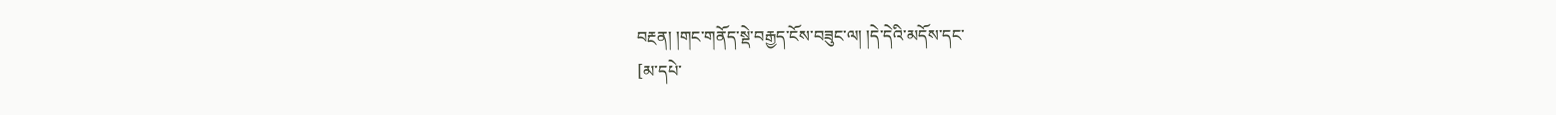བརྔན། །གང་གནོད་སྡེ་བརྒྱད་ངོས་བཟུང་ལ། །དེ་དེའི་མདོས་དང་
[མ་དཔེ་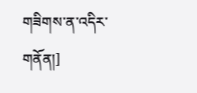གཟིགས་ན་འདིར་གནོན།]